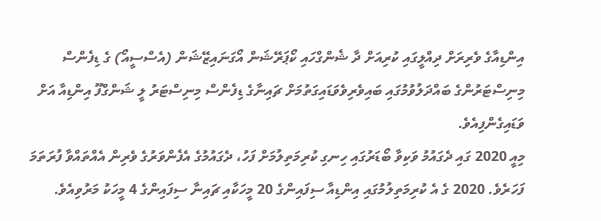އިންޑިއާގެ ވެރިރަށް ދިއްލީގައި ކުރިއަށް ދާ ޝެންގްހައި ކޯޕަރޭޝަން އޯގަނައިޒޭޝަން (އެސްސީއޯ) ގެ ޑިފެންސް މިނިސްޓަރުންގެ ބައްދަލުވުމުގައި ބައިވެރިވެވަޑައިގަތުމަށް ޗައިނާގެ ޑިފެންސް މިނިސްޓަރު ލީ ޝަންގްފޫ އިންޑިއާ އަށް ވަޑައިގެންފިއެވެ.
މިއީ 2020 ގައި ދެގައުމު ވަކިވާ ބޯޑަރުގައި ހިނގި ކުރިމަތިލުމަށް ފަހު، ދެގައުމުގެ އެފެންވަރުގެ ވެރިން އެއްތައްވާ ފުރަތަމަ ފަހަރެވެ. 2020 ގެ އެ ކުރިމަތިލުމުގައި އިންޑިއާ ސިފައިންގެ 20 މީހަކާއި ޗައިނާ ސިފައިންގެ 4 މީހަކު މަރުވިއެވެ.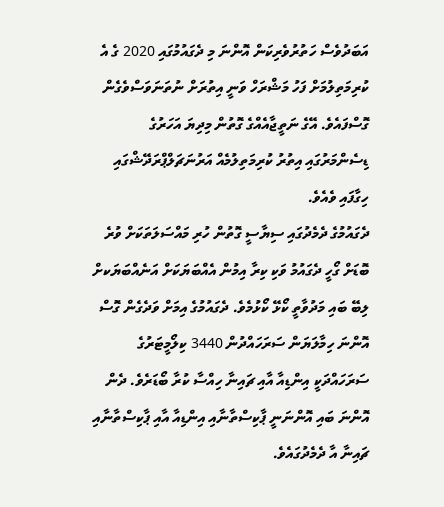އަބަދުވެސް ހަތުރުވެރިކަން އޮންނަ މި ދެގައުމުގައި 2020 ގެ އެ ކުރިމަތިލުމަށް ފަހު މަޝްރަހް ވަނީ އިތުރަށް ނުތަނަވަސްވެގެން ގޮސްފައެވެ. އޭގެ ނަތީޖާއެއްގެ ގޮތުން މިދިޔަ އަހަރުގެ ޑިސެންމަރުގައި އިތުރު ކުރިމަތިލުމެއް އަރުނަޗަލްޕްރަދޭޝްގައި ހިގާފައި ވެއެވެ.
ދެގައުމުގެ ދެމެދުގައި ސިޔާސީ ގޮތުން ހުރި މައްސަލަތަކަށް ވުރެ ބޮޑަށް ގޯހީ ދެގައުމު ވަކި ކިރާ އިމުން އެއްބަޔަކަށް އަނެއްބަޔަކށް ލިބޭ ބައި މަދުވާތީ ކޯޅޭ ކޯޅުމެވެ. ދެގައުމުގެ އިމަށް ވަދެގެން ގޮސް އޮންނަ ހިމާލަޔަން ސަރަހައްދުން 3440 ކިލޯމީޓަރުގެ ސަރަހައްދަކީ އިންޑިއާ އާއި ޗައިނާ ހިއްސާ ކުރާ ބޯޑަރެވެ. ދެން އޮންނަ ބައި އޮންނަނީ ޕާކިސްތާނާއި އިންޑިއާ އާއި ޕާކިސްތާނާއި ޗައިނާ އާ ދެމެދުގައެވެ.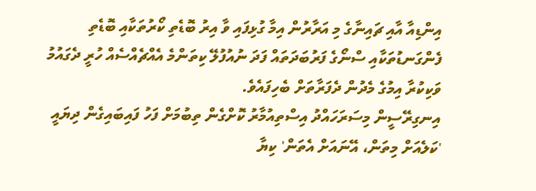އިންޑިއާ އާއި ޗައިނާގެ މި އަރާރުން އިމާ ގުޅިފައި ވާ އިރު ބޮޑެތި ކޯރުތަކާއި ބޮޑެތި ފެންގަނޑުތަކާއި ސްނޯގެ ފަރުބަދަތައް ފަދަ ނުއުފުލޭ ކިތަންމެ އެއްޗެއްސެއް ހުރީ ދެގައުމު ވަކިކުރާ އިމުގެ މެދުން ދެފަރާތަށް ބެހިފައެވެ.
އިނގިރޭސީން މިސަރަހައްދު އިސްތިއުމާރު ކޮށްގެން ތިބުމަށް ފަހު ފައިބައިގެން ދިޔައީ 'ކަލެއަށް މިތަން، އޭނައަށް އެތަން' ކިޔާ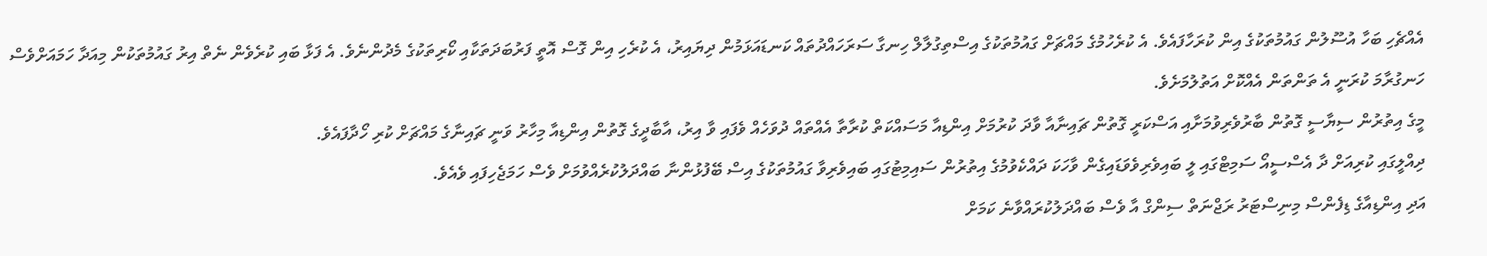އެއްޗެހި ބަހާ އުސޫލުން ގައުމުތަކުގެ އިން ކުރަހާފައެވެ. އެ ކުރެހުމުގެ މައްޗަށް ގައުމުތަކުގެ އިސްތިގުލާލް ހިނގާ ސަރަހައްދުތައް ކަނޑައަޅަމުން ދިޔައިރު، އެ ކުރެހި އިން ގޮސް އޮތީ ފަރުބަދަތަކާއި ކޯރިތަކުގެ މެދުންނެވެ. އެ ފަޅާ ބައި ކުރެވެން ނެތް އިރު ގައުމުތަކުން މިއަދާ ހަމައަށްވެސް ހަނގުރާމަ ކުރަނީ އެ ތަންތަން އެއްކޮށް އަތުލުމަށެވެ.
މީގެ އިތުރުން ސިޔާސީ ގޮތުން ބާރުވެރިވުމަށާއި އަސްކަރީ ގޮތުން ޗައިނާއާ ވާދަ ކުރުމަށް އިންޑިއާ މަސައްކަތް ކުރާތާ އެއްތައް ދުވަހެއް ވެފައި ވާ އިރު، އާބާދީގެ ގޮތުން އިންޑިއާ މިހާރު ވަނީ ޗައިނާގެ މައްޗަށް ކުރި ހޯދާފައެވެ.
ދިއްލީގައި ކުރިއަށް ދާ އެސްސީއޯ ސަމިޓްގައި ލީ ބައިވެރިވެވަޑައިގެން ވާހަކަ ދައްކެވުމުގެ އިތުރުން ސައިމިޓުގައި ބައިވެރިވާ ގައުމުތަކުގެ އިސް ބޭފުޅުންނާ ބައްދަލުކުރެއްވުމަށް ވެސް ހަމަޖެހިފައި ވެއެވެ.
އަދި އިންޑިއާގެ ޑިފެންސް މިނިސްޓަރު ރަޖްނަތް ސިންގް އާ ވެސް ބައްދަލުކުރައްވާނެ ކަމަށް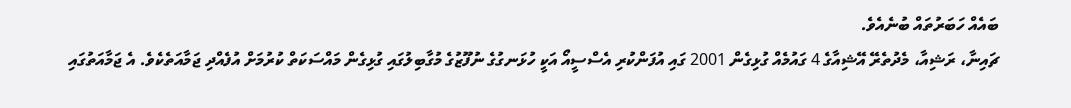ބައެއް ހަބަރުތައް ބުނެއެވެ.
ޗައިނާ، ރަޝިއާ، މެދުތެރޭ އޭޝިއާގެ 4 ގައުމެއް ގުޅިގެން 2001 ގައި އުފަންކުރި އެސްސީއޯ އަކީ ހުޅަނގުގެ ނުފޫޒުގެ މުގާބިލުގައި ގުޅިގެން މައްސަކަތް ކުރުމަށް އުފެއްދި ޖަމާއަތެކެވެ. އެ ޖަމާއަތުގައި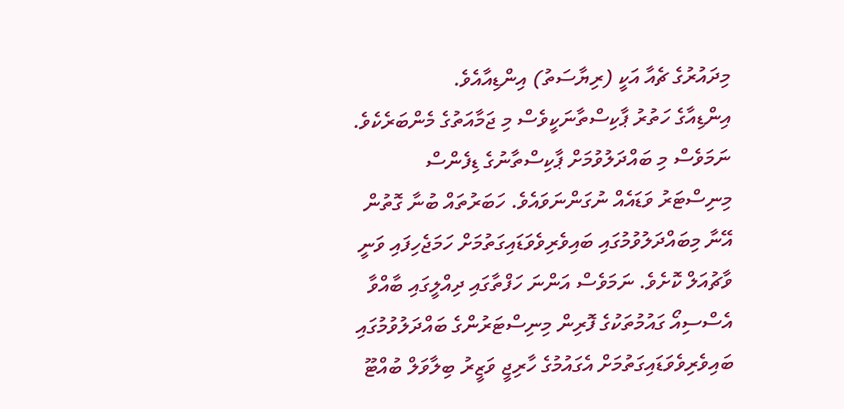މިދައުރުގެ ޗެއާ އަކީ (ރިޔާސަތު) އިންޑިއާއެވެ.
އިންޑިއާގެ ހަތުރު ޕާކިސްތާނަކީވެސް މި ޖަމާއަތުގެ މެންބަރެކެވެ. ނަމަވެސް މި ބައްދަލުވުމަށް ޕާކިސްތާނުގެ ޑިފެންސް މިނިސްޓަރު ވަޑައެއް ނުގަންނަވައެވެ. ހަބަރުތައް ބުނާ ގޮތުން އޭނާ މިބައްދަލުވުމުގައި ބައިވެރިވެވަޑައިގަތުމަށް ހަމަޖެހިފައި ވަނީ ވާޗުއަލް ކޮށެވެ. ނަމަވެސް އަންނަ ހަފްތާގައި ދިއްލީގައި ބާއްވާ އެސްސިއޯ ގައުމުތަކުގެ ފޮރިން މިނިސްޓަރުންގެ ބައްދަލުވުމުގައި ބައިވެރިވެވަޑައިގަތުމަށް އެގައުމުގެ ހާރިޖީ ވަޒީރު ބިލާވަލް ބުއްޓޫ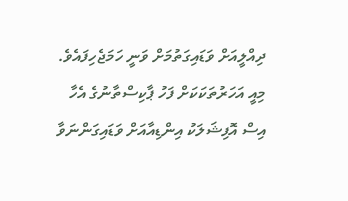ދިއްލީއަށް ވަޑައިގަތުމަށް ވަނީ ހަމަޖެހިފައެވެ. މިއީ އަހަރުތަކަކަށް ފަހު ޕާކިސްތާނުގެ އެހާ އިސް އޮފިޝަލަކު އިންޑިއާއަށް ވަޑައިގަންނަވާ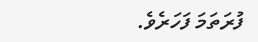ފުރަތަމަ ފަހަރެވެ.